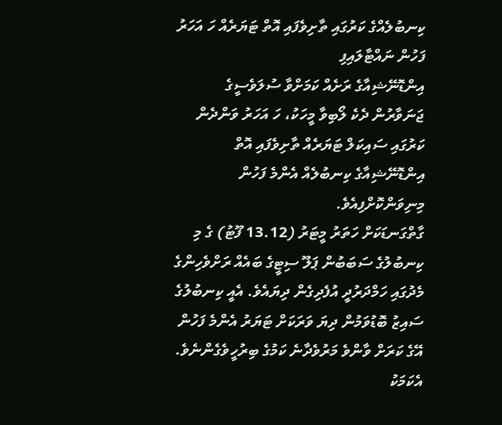ކިނބުލެއްގެ ކަރުގައި ތާށިވެފައި އޮތް ޓަޔަރެއް ހަ އަހަރު ފަހުން ނައްޓާލައިފި
އިންޑޮނޭޝިއާގެ ރަށެއް ކަމަށްވާ ސުލަވެސީގެ ޖަނަވާރުން ދެކެ ލޯބިވާ މީހަކު، ހަ އަހަރު ވަންދެން ކަރުގައި ސައިކަލް ޓަޔަރެއް ތާށިވެފައި އޮތް އިންޑޮނޭޝިއާގެ ކިނބުލެއް އެންމެ ފަހުން މިނިވަންކޮށްފިއެވެ.
ގާތްގަނޑަކަށް ހަތަރު މީޓަރު (13.12 ފޫޓު) ގެ މި ކިނބުލުގެ ސަބަބުން ޕަލޫ ސިޓީގެ ބައެއް ރަށްވެހިންގެ މެދުގައި ހަމްދަރުދީ އުފެދިގެން ދިޔައެވެ. އެއީ ކިނބުލުގެ ސައިޒު ބޮޑުވަމުން ދިޔަ ވަރަކަށް ޓަޔަރު އެންމެ ފަހުން އޭގެ ކަރަށް ވާންވެ މަރުވެދާނެ ކަމުގެ ބިރުހީވެގެންނެވެ.
އެކަމަކު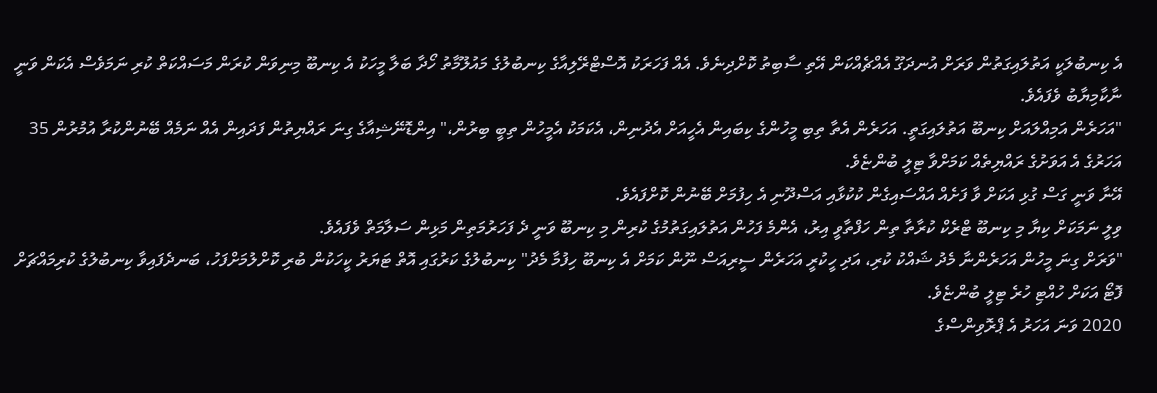އެ ކިނބުލަކީ އަތުލައިގަތުން ވަރަށް އުނދަގޫ އެއްޗެއްކަން އޭތި ސާބިތު ކޮށްދިނެވެ. އެއް ފަހަރަކު އޮސްޓްރޭލިއާގެ ކިނބުލުގެ މައުލޫމާތު ހޯދާ ބަލާ މީހަކު އެ ކިނބޫ މިނިވަން ކުރަން މަސައްކަތް ކުރި ނަމަވެސް އެކަން ވަނީ ނާކާމިޔާބު ވެފައެވެ.
"އަހަރެން އަމިއްލައަށް ކިނބޫ އަތުލައިގަތީ. އަހަރެން އެތާ ތިބި މީހުންގެ ކިބައިން އެހީއަށް އެދުނިން، އެކަމަކު އެމީހުން ތިބީ ބިރުން،" އިންޑޮނޭޝިއާގެ ގިނަ ރައްޔިތުން ފަދައިން އެއް ނަމެއް ބޭނުންކުރާ އުމުރުން 35 އަހަރުގެ އެ އަވަށުގެ ރައްޔިތެއް ކަމަށްވާ ޓިލީ ބުންޏެވެ.
އޭނާ ވަނީ ގަސް ގުޅި އަކަށް ވާ ފަށެއް އައްސައިގެން ކުކުޅާއި އަސްދޫނި އެ ހިފުމަށް ބޭނުން ކޮށްފައެވެ.
ވިލީ ނަމަކަށް ކިޔާ މި ކިނބޫ ޓްރެކް ކުރާތާ ތިން ހަފްތާވީ އިރު، އެންމެ ފަހުން އަތުލައިގަތުމުގެ ކުރިން މި ކިނބޫ ވަނީ ދެ ފަހަރުމަތިން މަޅިން ސަލާމަތް ވެފައެވެ.
"ވަރަށް ގިނަ މީހުން އަހަރެންނާ މެދު ޝައްކު ކުރި، އަދި ހީކުރީ އަހަރެން ސީރިއަސް ނޫން ކަމަށް އެ ކިނބޫ ހިފުމާ މެދު" ކިނބުލުގެ ކަރުގައި އޮތް ޓަޔަރު ކީހަކުން ބުރި ކޮށްލުމަށްފަހު، ބަނދެފައިވާ ކިނބުލުގެ ކުރިމައްޗަށް ފޮޓޯ އަކަށް ހުއްޓި ހުރެ ޓިލީ ބުންޏެވެ.
2020 ވަނަ އަހަރު އެ ޕްރޮވިންސްގެ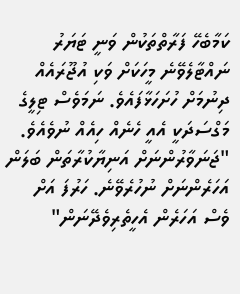ކަމާބެހޭ ފަރާތްތަކުން ވަނީ ޓަޔަރު ނައްޓާލެވޭނެ މީހަކަށް ވަކި އުޖޫރައެއް ދިނުމަށް ހުށަހަޅާފައެވެ. ނަމަވެސް ޓިލީގެ މަގްސަދަކީ އެއީ ހެނެއް ހިއެއް ނުވެއެވެ.
"ޖަނަވާރުންނަށް އަނިޔާކުރާތަން ބަލަން އަހަރެންނަށް ނުހުރެވޭނެ. ހަރުފަ އަށް ވެސް އަހަރެން އެހީތެރިވެދޭނަން"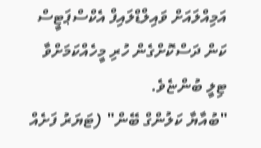އަމިއްލައަށް ވައިލްޑްލައިފް އެކްސްޕަޓީސް ކަން ދަސްކޮށްގެން ހުރި މީހެއްކަމަށްވާ ޓިލީ ބުންޏެވެ.
"ބުއާޔާ ކަލުންގް ބޭން" (ޓަޔަރު ފަށެއް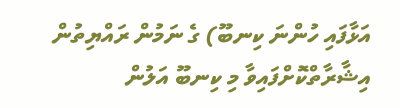އަޅާފައި ހުންނަ ކިނބޫ) ގެ ނަމުން ރައްޔިތުން އިޝާރާތްކޮށްފައިވާ މި ކިނބޫ އަލުން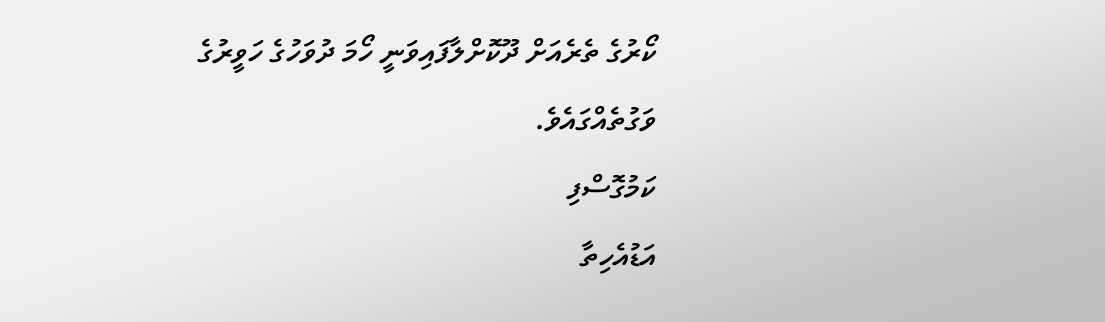ކޯރުގެ ތެރެއަށް ދޫކޮށްލާފައިވަނީ ހޯމަ ދުވަހުގެ ހަވީރުގެ ވަގުތެއްގައެވެ.
ކަމުގޮސްފި
އަޑުއެހިތާ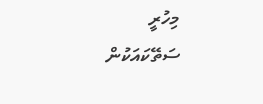މިހުރީ
ސަތޭކައަކުން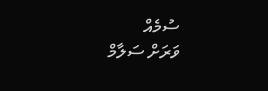ސުމެއް
ވަރަށް ސަލާމް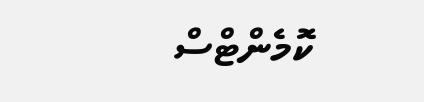ކޮމެންޓްސް